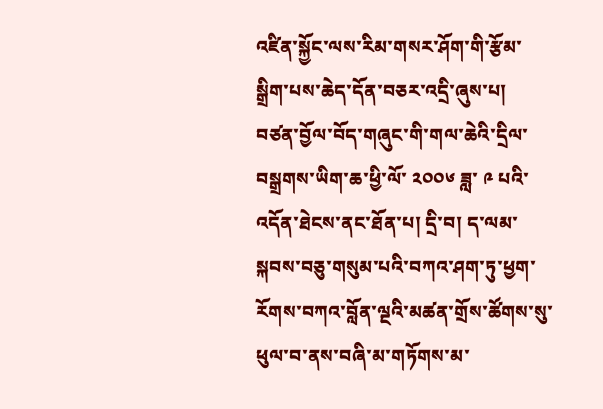འཛིན་སྐྱོང་ལས་རིམ་གསར་ཤོག་གི་རྩོམ་སྒྲིག་པས་ཆེད་དོན་བཅར་འདྲི་ཞུས་པ།
བཙན་བྱོལ་བོད་གཞུང་གི་གལ་ཆེའི་དྲིལ་བསྒྲགས་ཡིག་ཆ་ཕྱི་ལོ་ ༢༠༠༦ ཟླ་ ༩ པའི་འདོན་ཐེངས་ནང་ཐོན་པ། དྲི་བ། ད་ལམ་སྐབས་བཅུ་གསུམ་པའི་བཀའ་ཤག་ཏུ་ཕྱག་རོགས་བཀའ་བློན་ལྔའི་མཚན་གྲོས་ཚོགས་སུ་ཕུལ་བ་ནས་བཞི་མ་གཏོགས་མ་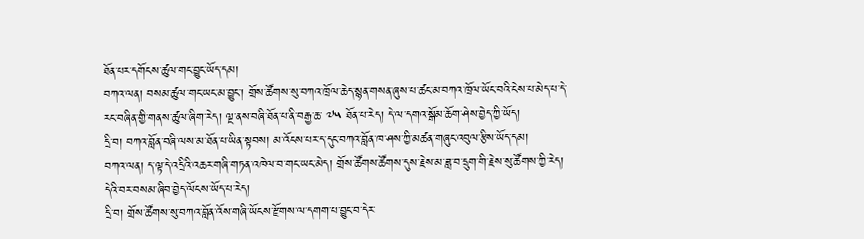ཐོན་པར་དགོངས་ཚུལ་གང་བྱུང་ཡོད་དམ།
བཀའ་ལན། བསམ་ཚུལ་གང་ཡང་མ་བྱུང་། གྲོས་ཚོགས་སུ་བཀའ་ཁྲོལ་ཆེད་སྙན་གསན་ཞུས་པ་ཚང་མ་བཀའ་ཁྲོལ་ཡོང་བའི་ངེས་པ་མེད་པ་དེ་རང་བཞིན་གྱི་གནས་ཚུལ་ཞིག་རེད། ལྔ་ནས་བཞི་ཐོན་པ་ནི་བརྒྱ་ཆ་ ༧༥ ཐོན་པ་རེད། དེ་ལ་དགའ་སྒོམ་ཆོག་ཤེས་བྱེད་ཀྱི་ཡོད།
དྲི་བ། བཀའ་བློན་བཞི་ལས་མ་ཐོན་པ་ཡིན་སྟབས། མ་འོངས་པར་ད་དུང་བཀའ་བློན་ཁ་ཤས་ཀྱི་མཚན་གཞུང་འབུལ་རྩིས་ཡོད་དམ།
བཀའ་ལན། ད་ལྟ་དེ་འདྲིའི་འཆར་གཞི་གཏན་འཁེལ་བ་གང་ཡང་མེད། གྲོས་ཚོགས་ཚོགས་དུས་རྗེས་མ་ཟླ་བ་དྲུག་གི་རྗེས་སུ་ཚོགས་ཀྱི་རེད། དེའི་བར་བསམ་ཞིབ་བྱེད་ལོངས་ཡོད་པ་རེད།
དྲི་བ། གྲོས་ཚོགས་སུ་བཀའ་བློན་འོས་གཞི་ཡོངས་རྫོགས་ལ་དགག་པ་བྱུང་བ་དེར་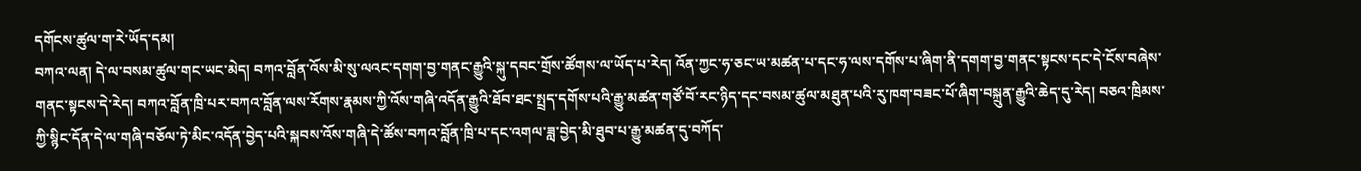དགོངས་ཚུལ་ག་རེ་ཡོད་དམ།
བཀའ་ལན། དེ་ལ་བསམ་ཚུལ་གང་ཡང་མེད། བཀའ་བློན་འོས་མི་སུ་ལའང་དགག་བྱ་གནང་རྒྱུའི་སྐུ་དབང་གྲོས་ཚོགས་ལ་ཡོད་པ་རེད། འོན་ཀྱང་ཧ་ཅང་ཡ་མཚན་པ་དང་ཧ་ལས་དགོས་པ་ཞིག་ནི་དགག་བྱ་གནང་སྟངས་དང་དེ་ངོས་བཞེས་གནང་སྟངས་དེ་རེད། བཀའ་བློན་ཁྲི་པར་བཀའ་བློན་ལས་རོགས་རྣམས་ཀྱི་འོས་གཞི་འདོན་རྒྱུའི་ཐོབ་ཐང་སྤྲད་དགོས་པའི་རྒྱུ་མཚན་གཙོ་བོ་རང་ཉིད་དང་བསམ་ཚུལ་མཐུན་པའི་རུ་ཁག་བཟང་པོ་ཞིག་བསྐྲུན་རྒྱུའི་ཆེད་དུ་རེད། བཅའ་ཁྲིམས་ཀྱི་སྙིང་དོན་དེ་ལ་གཞི་བཅོལ་ཏེ་མིང་འདོན་བྱེད་པའི་སྐབས་འོས་གཞི་དེ་ཚོས་བཀའ་བློན་ཁྲི་པ་དང་འགལ་ཟླ་བྱེད་མི་ཐུབ་པ་རྒྱུ་མཚན་དུ་བཀོད་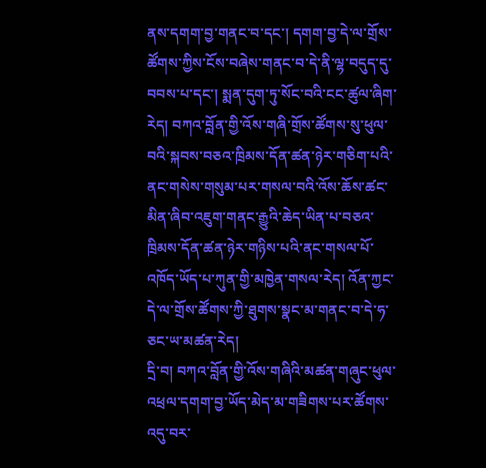ནས་དགག་བྱ་གནང་བ་དང་། དགག་བྱ་དེ་ལ་གྲོས་ཚོགས་ཀྱིས་ངོས་བཞེས་གནང་བ་དེ་ནི་ལྷ་བདུད་དུ་བབས་པ་དང་། སྨན་དུག་ཏུ་སོང་བའི་ངང་ཚུལ་ཞིག་རེད། བཀའ་བློན་གྱི་འོས་གཞི་གྲོས་ཚོགས་སུ་ཕུལ་བའི་སྐབས་བཅའ་ཁྲིམས་དོན་ཚན་ཉེར་གཅིག་པའི་ནང་གསེས་གསུམ་པར་གསལ་བའི་འོས་ཆོས་ཚང་མིན་ཞིབ་འཇུག་གནང་རྒྱུའི་ཆེད་ཡིན་པ་བཅའ་ཁྲིམས་དོན་ཚན་ཉེར་གཉིས་པའི་ནང་གསལ་པོ་འཁོད་ཡོད་པ་ཀུན་གྱི་མཁྱེན་གསལ་རེད། འོན་ཀྱང་དེ་ལ་གྲོས་ཚོགས་ཀྱི་ཐུགས་སྣང་མ་གནང་བ་དེ་ཧ་ཅང་ཡ་མཚན་རེད།
དྲི་བ། བཀའ་བློན་གྱི་འོས་གཞིའི་མཚན་གཞུང་ཕུལ་འཕྲལ་དགག་བྱ་ཡོད་མེད་མ་གཟིགས་པར་ཚོགས་འདུ་བར་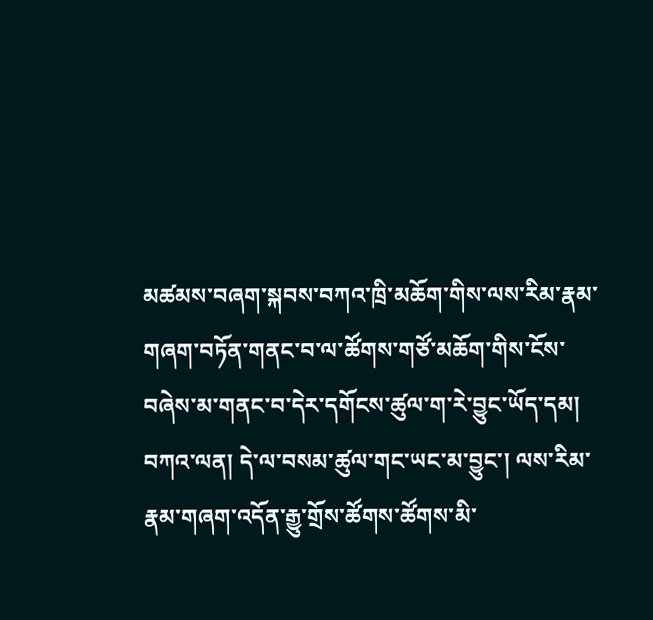མཚམས་བཞག་སྐབས་བཀའ་ཁྲི་མཆོག་གིས་ལས་རིམ་རྣམ་གཞག་བཏོན་གནང་བ་ལ་ཚོགས་གཙོ་མཆོག་གིས་ངོས་བཞེས་མ་གནང་བ་དེར་དགོངས་ཚུལ་ག་རེ་བྱུང་ཡོད་དམ།
བཀའ་ལན། དེ་ལ་བསམ་ཚུལ་གང་ཡང་མ་བྱུང་། ལས་རིམ་རྣམ་གཞག་འདོན་རྒྱུ་གྲོས་ཚོགས་ཚོགས་མི་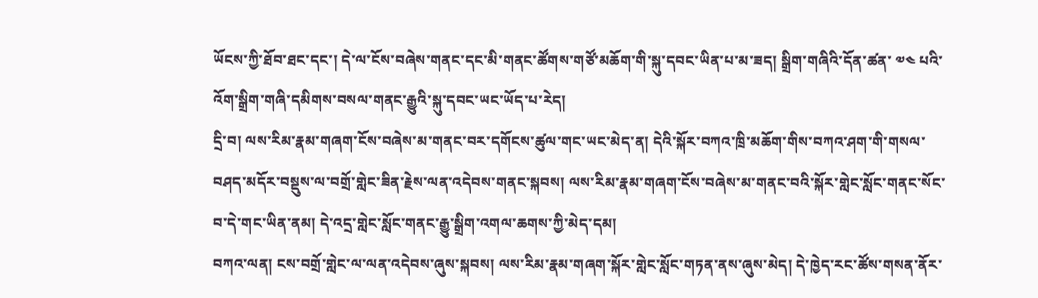ཡོངས་ཀྱི་ཐོབ་ཐང་དང་། དེ་ལ་ངོས་བཞེས་གནང་དང་མི་གནང་ཚོགས་གཙོ་མཆོག་གི་སྐུ་དབང་ཡིན་པ་མ་ཟད། སྒྲིག་གཞིའི་དོན་ཚན་ ༧༤ པའི་འོག་སྒྲིག་གཞི་དམིགས་བསལ་གནང་རྒྱུའི་སྐུ་དབང་ཡང་ཡོད་པ་རེད།
དྲི་བ། ལས་རིམ་རྣམ་གཞག་ངོས་བཞེས་མ་གནང་བར་དགོངས་ཚུལ་གང་ཡང་མེད་ན། དེའི་སྐོར་བཀའ་ཁྲི་མཆོག་གིས་བཀའ་ཤག་གི་གསལ་བཤད་མདོར་བསྡུས་ལ་བགྲོ་གླེང་ཟིན་རྗེས་ལན་འདེབས་གནང་སྐབས། ལས་རིམ་རྣམ་གཞག་ངོས་བཞེས་མ་གནང་བའི་སྐོར་གླེང་སློང་གནང་སོང་བ་དེ་གང་ཡིན་ནམ། དེ་འདྲ་གླེང་སློང་གནང་རྒྱུ་སྒྲིག་འགལ་ཆགས་ཀྱི་མེད་དམ།
བཀའ་ལན། ངས་བགྲོ་གླེང་ལ་ལན་འདེབས་ཞུས་སྐབས། ལས་རིམ་རྣམ་གཞག་སྐོར་གླེང་སློང་གཏན་ནས་ཞུས་མེད། དེ་ཁྱེད་རང་ཚོས་གསན་ནོར་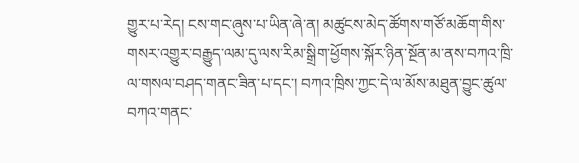གྱུར་པ་རེད། ངས་གང་ཞུས་པ་ཡིན་ཞེ་ན། མཚུངས་མེད་ཚོགས་གཙོ་མཆོག་གིས་གསར་འགྱུར་བརྒྱུད་ལམ་དུ་ལས་རིམ་སྒྲིག་ཕྱོགས་སྐོར་ཉིན་སྔོན་མ་ནས་བཀའ་ཁྲི་ལ་གསལ་བཤད་གནང་ཟིན་པ་དང་། བཀའ་ཁྲིས་ཀྱང་དེ་ལ་མོས་མཐུན་བྱུང་ཚུལ་བཀའ་གནང་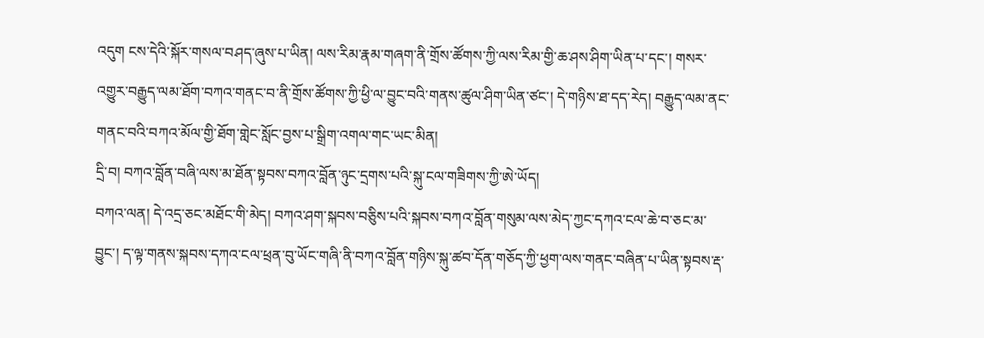འདུག ངས་དེའི་སྐོར་གསལ་བཤད་ཞུས་པ་ཡིན། ལས་རིམ་རྣམ་གཞག་ནི་གྲོས་ཚོགས་ཀྱི་ལས་རིམ་གྱི་ཆ་ཤས་ཤིག་ཡིན་པ་དང་། གསར་འགྱུར་བརྒྱུད་ལམ་ཐོག་བཀའ་གནང་བ་ནི་གྲོས་ཚོགས་ཀྱི་ཕྱི་ལ་བྱུང་བའི་གནས་ཚུལ་ཤིག་ཡིན་ཙང་། དེ་གཉིས་ཐ་དད་རེད། བརྒྱུད་ལམ་ནང་གནང་བའི་བཀའ་མོལ་གྱི་ཐོག་གླེང་སློང་བྱས་པ་སྒྲིག་འགལ་གང་ཡང་མིན།
དྲི་བ། བཀའ་བློན་བཞི་ལས་མ་ཐོན་སྟབས་བཀའ་བློན་ཉུང་དྲགས་པའི་སྐུ་ངལ་གཟིགས་ཀྱི་ཨེ་ཡོད།
བཀའ་ལན། དེ་འདྲ་ཅང་མཐོང་གི་མེད། བཀའ་ཤག་སྐབས་བཅིུས་པའི་སྐབས་བཀའ་བློན་གསུམ་ལས་མེད་ཀྱང་དཀའ་ངལ་ཆེ་བ་ཅང་མ་བྱུང་། ད་ལྟ་གནས་སྐབས་དཀའ་ངལ་ཕྲན་བུ་ཡོང་གཞི་ནི་བཀའ་བློན་གཉིས་སྐུ་ཚབ་དོན་གཅོད་ཀྱི་ཕྱག་ལས་གནང་བཞིན་པ་ཡིན་སྟབས་རྡ་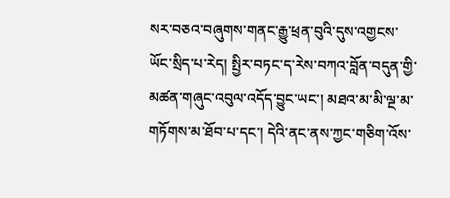སར་བཅའ་བཞུགས་གནང་རྒྱུ་ཕྲན་བུའི་དུས་འགྱངས་ཡོང་སྲིད་པ་རེད། སྤྱིར་བཏང་ད་རེས་བཀའ་བློན་བདུན་གྱི་མཚན་གཞུང་འབུལ་འདོད་བྱུང་ཡང་། མཐའ་མ་མི་ལྔ་མ་གཏོགས་མ་ཐོབ་པ་དང་། དེའི་ནང་ནས་ཀྱང་གཅིག་འོས་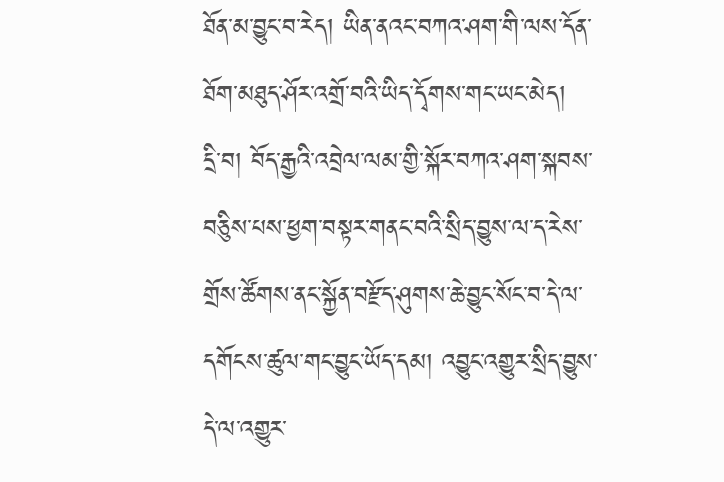ཐོན་མ་བྱུང་བ་རེད། ཡིན་ནའང་བཀའ་ཤག་གི་ལས་དོན་ཐོག་མཐུད་ཤོར་འགྲོ་བའི་ཡིད་དྭོགས་གང་ཡང་མེད།
དྲི་བ། བོད་རྒྱའི་འབྲེལ་ལམ་གྱི་སྐོར་བཀའ་ཤག་སྐབས་བཅིུས་པས་ཕྱག་བསྟར་གནང་བའི་སྲིད་བྱུས་ལ་ད་རེས་གྲོས་ཚོགས་ནང་སྐྱོན་བརྫོད་ཤུགས་ཆེ་བྱུང་སོང་བ་དེ་ལ་དགོངས་ཚུལ་གང་བྱུང་ཡོད་དམ། འབྱུང་འགྱུར་སྲིད་བྱུས་དེ་ལ་འགྱུར་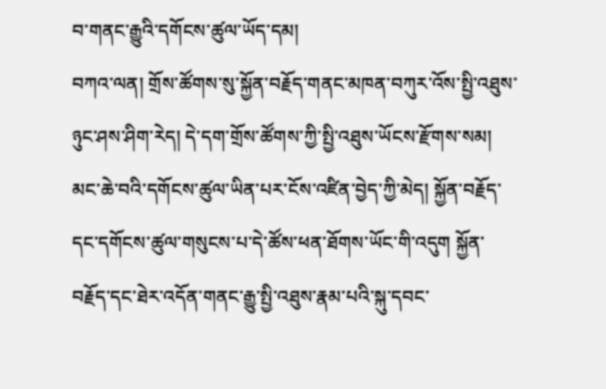བ་གནང་རྒྱུའི་དགོངས་ཚུལ་ཡོད་དམ།
བཀའ་ལན། གྲོས་ཚོགས་སུ་སྐྱོན་བརྗོད་གནང་མཁན་བཀུར་འོས་སྤྱི་འཐུས་ཉུང་ཤས་ཤིག་རེད། དེ་དག་གྲོས་ཚོགས་ཀྱི་སྤྱི་འཐུས་ཡོངས་རྫོགས་སམ། མང་ཆེ་བའི་དགོངས་ཚུལ་ཡིན་པར་ངོས་འཛིན་བྱེད་ཀྱི་མེད། སྐྱོན་བརྗོད་དང་དགོངས་ཚུལ་གསུངས་པ་དེ་ཚོས་ཕན་ཐོགས་ཡོང་གི་འདུག སྐྱོན་བརྗོད་དང་ཐེར་འདོན་གནང་རྒྱུ་སྤྱི་འཐུས་རྣམ་པའི་སྐུ་དབང་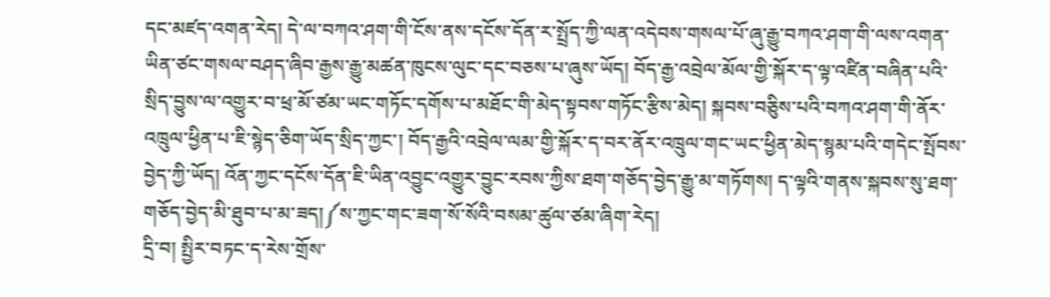དང་མཛད་འགན་རེད། དེ་ལ་བཀའ་ཤག་གི་ངོས་ནས་དངོས་དོན་ར་སྤྲོད་ཀྱི་ལན་འདེབས་གསལ་པོ་ཞུ་རྒྱུ་བཀའ་ཤག་གི་ལས་འགན་ཡིན་ཙང་གསལ་བཤད་ཞིབ་རྒྱས་རྒྱུ་མཚན་ཁུངས་ལུང་དང་བཅས་པ་ཞུས་ཡོད། བོད་རྒྱ་འབྲེལ་མོལ་གྱི་སྐོར་ད་ལྟ་འཛིན་བཞིན་པའི་སྲིད་བྱུས་ལ་འགྱུར་བ་ཕྲ་མོ་ཙམ་ཡང་གཏོང་དགོས་པ་མཐོང་གི་མེད་སྟབས་གཏོང་རྩིས་མེད། སྐབས་བཅིུས་པའི་བཀའ་ཤག་གི་ནོར་འཁྲུལ་ཕྱིན་པ་ཇི་སྙེད་ཅིག་ཡོད་སྲིད་ཀྱང་། བོད་རྒྱའི་འབྲེལ་ལམ་གྱི་སྐོར་ད་བར་ནོར་འཁྲུལ་གང་ཡང་ཕྱིན་མེད་སྙམ་པའི་གདེང་སྤོབས་བྱེད་ཀྱི་ཡོད། འོན་ཀྱང་དངོས་དོན་ཇི་ཡིན་འབྱུང་འགྱུར་བྱུང་རབས་ཀྱིས་ཐག་གཅོད་བྱེད་རྒྱུ་མ་གཏོགས། ད་ལྟའི་གནས་སྐབས་སུ་ཐག་གཅོད་བྱེད་མི་ཐུབ་པ་མ་ཟད།༼ས་ཀྱང་གང་ཟག་སོ་སོའི་བསམ་ཚུལ་ཙམ་ཞིག་རེད།
དྲི་བ། སྤྱིར་བཏང་ད་རེས་གྲོས་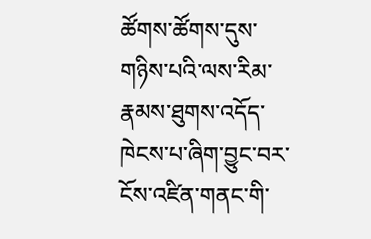ཚོགས་ཚོགས་དུས་གཉིས་པའི་ལས་རིམ་རྣམས་ཐུགས་འདོད་ཁེངས་པ་ཞིག་བྱུང་བར་ངོས་འཛིན་གནང་གི་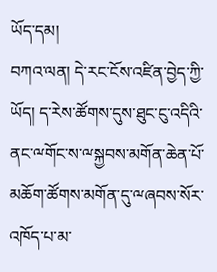ཡོད་དམ།
བཀའ་ལན། དེ་རང་ངོས་འཛིན་བྱེད་ཀྱི་ཡོད། ད་རེས་ཚོགས་དུས་ཐུང་ངུ་འདིའི་ནང་ྋགོང་ས་ྋསྐྱབས་མགོན་ཆེན་པོ་མཆོག་ཚོགས་མགོན་དུ་ྋཞབས་སོར་འཁོད་པ་མ་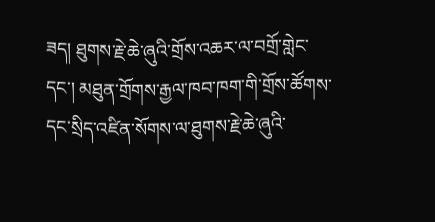ཟད། ཐུགས་རྗེ་ཆེ་ཞུའི་གྲོས་འཆར་ལ་བགྲོ་གླེང་དང་། མཐུན་གྲོགས་རྒྱལ་ཁབ་ཁག་གི་གྲོས་ཚོགས་དང་སྲིད་འཛིན་སོགས་ལ་ཐུགས་རྗེ་ཆེ་ཞུའི་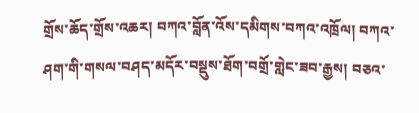གྲོས་ཆོད་གྲོས་འཆར། བཀའ་བློན་འོས་དམིགས་བཀའ་འཁྲོལ། བཀའ་ཤག་གི་གསལ་བཤད་མདོར་བསྡུས་ཐོག་བགྲོ་གླེང་ཟབ་རྒྱས། བཅའ་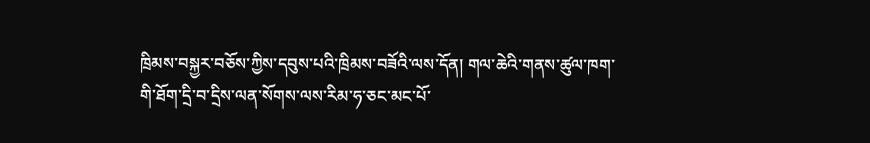ཁྲིམས་བསྐྱར་བཅོས་ཀྱིས་དབུས་པའི་ཁྲིམས་བཟོའི་ལས་དོན། གལ་ཆེའི་གནས་ཚུལ་ཁག་གི་ཐོག་དྲི་བ་དྲིས་ལན་སོགས་ལས་རིམ་ཧ་ཅང་མང་པོ་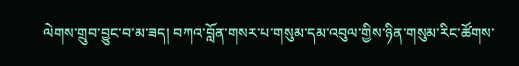ལེགས་གྲུབ་བྱུང་བ་མ་ཟད། བཀའ་བློན་གསར་པ་གསུམ་དམ་འབུལ་གྱིས་ཉིན་གསུམ་རིང་ཚོགས་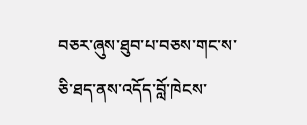བཅར་ཞུས་ཐུབ་པ་བཅས་གང་ས་ཅི་ཐད་ནས་འདོད་བློ་ཁེངས་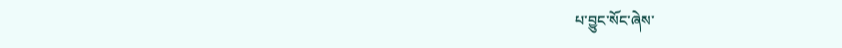པ་བྱུང་སོང་ཞེས་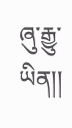ཞུ་རྒྱུ་ཡིན།།